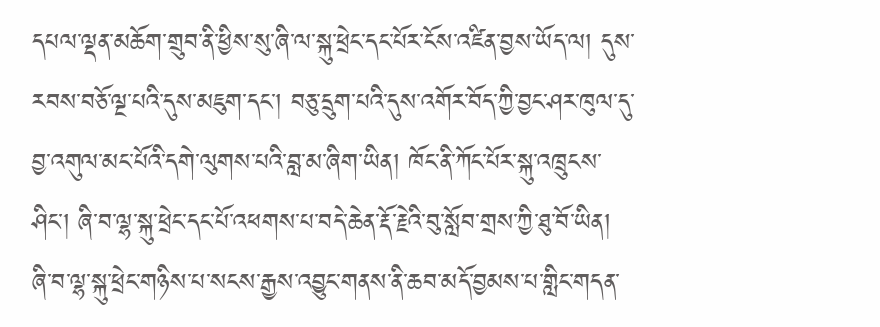དཔལ་ལྡན་མཆོག་གྲུབ་ནི་ཕྱིས་སུ་ཞི་ལ་སྐུ་ཕྲེང་དང་པོར་ངོས་འཛིན་བྱས་ཡོད་ལ། དུས་རབས་བཅོ་ལྔ་པའི་དུས་མཇུག་དང་། བཅུ་དྲུག་པའི་དུས་འགོར་བོད་ཀྱི་བྱང་ཤར་ཁུལ་དུ་བྱ་འགུལ་མང་པོའི་དགེ་ལུགས་པའི་བླ་མ་ཞིག་ཡིན། ཁོང་ནི་ཀོང་པོར་སྐུ་འཁྲུངས་ཤིང་། ཞི་བ་ལྷ་སྐུ་ཕྲེང་དང་པོ་འཕགས་པ་བདེ་ཆེན་རྡོ་རྗེའི་བུ་སློབ་གྲས་ཀྱི་ཐུ་བོ་ཡིན།
ཞི་བ་ལྷ་སྐུ་ཕྲེང་གཉིས་པ་སངས་རྒྱས་འབྱུང་གནས་ནི་ཆབ་མདོ་བྱམས་པ་གླིང་གདན་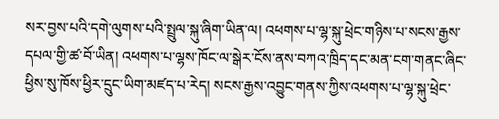སར་བྱས་པའི་དགེ་ལུགས་པའི་སྤྲུལ་སྐུ་ཞིག་ཡིན་ལ། འཕགས་པ་ལྷ་སྐུ་ཕྲེང་གཉིས་པ་སངས་རྒྱས་དཔལ་གྱི་ཚ་བོ་ཡིན། འཕགས་པ་ལྷས་ཁོང་ལ་སྒེར་ངོས་ནས་བཀའ་ཁྲིད་དང་མན་ངག་གནང་ཞིང་ཕྱིས་སུ་ཁོས་ཕྱིར་དྲུང་ཡིག་མཛད་པ་རེད། སངས་རྒྱས་འབྱུང་གནས་ཀྱིས་འཕགས་པ་ལྷ་སྐུ་ཕྲེང་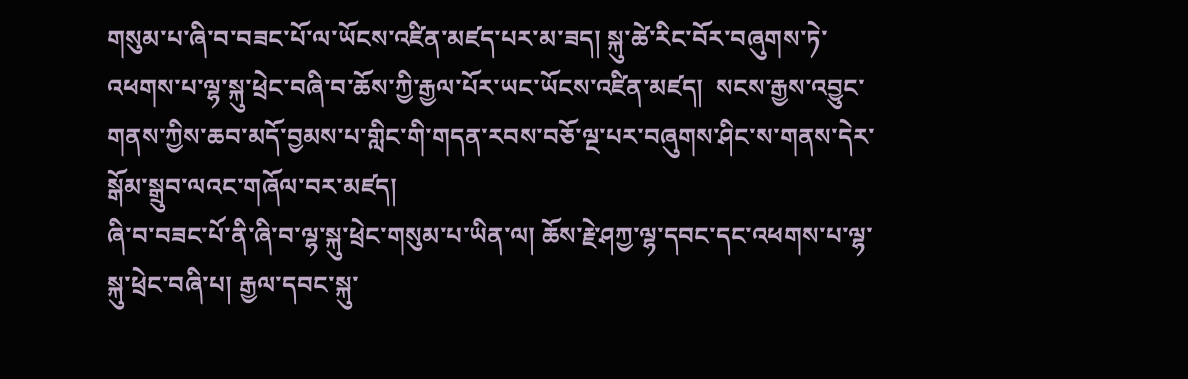གསུམ་པ་ཞི་བ་བཟང་པོ་ལ་ཡོངས་འཛིན་མཛད་པར་མ་ཟད། སྐུ་ཚེ་རིང་བོར་བཞུགས་ཏེ་འཕགས་པ་ལྷ་སྐུ་ཕྲེང་བཞི་བ་ཆོས་ཀྱི་རྒྱལ་པོར་ཡང་ཡོངས་འཛིན་མཛད།  སངས་རྒྱས་འབྱུང་གནས་ཀྱིས་ཆབ་མདོ་བྱམས་པ་གླིང་གི་གདན་རབས་བཅོ་ལྔ་པར་བཞུགས་ཤིང་ས་གནས་དེར་སྒོམ་སྒྲུབ་ལའང་གཞོལ་བར་མཛད།
ཞི་བ་བཟང་པོ་ནི་ཞི་བ་ལྷ་སྐུ་ཕྲེང་གསུམ་པ་ཡིན་ལ། ཆོས་རྗེ་ཤཀྱ་ལྷ་དབང་དང་འཕགས་པ་ལྷ་སྐུ་ཕྲེང་བཞི་པ། རྒྱལ་དབང་སྐུ་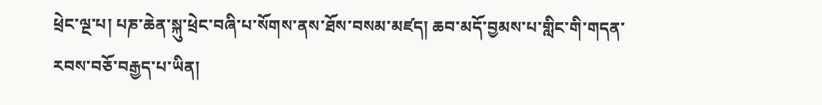ཕྲེང་ལྔ་པ། པཎ་ཆེན་སྐུ་ཕྲེང་བཞི་པ་སོགས་ནས་ཐོས་བསམ་མཛད། ཆབ་མདོ་བྱམས་པ་གླིང་གི་གདན་རབས་བཅོ་བརྒྱད་པ་ཡིན།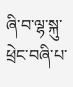ཞི་བ་ལྷ་སྐུ་ཕྲེང་བཞི་པ་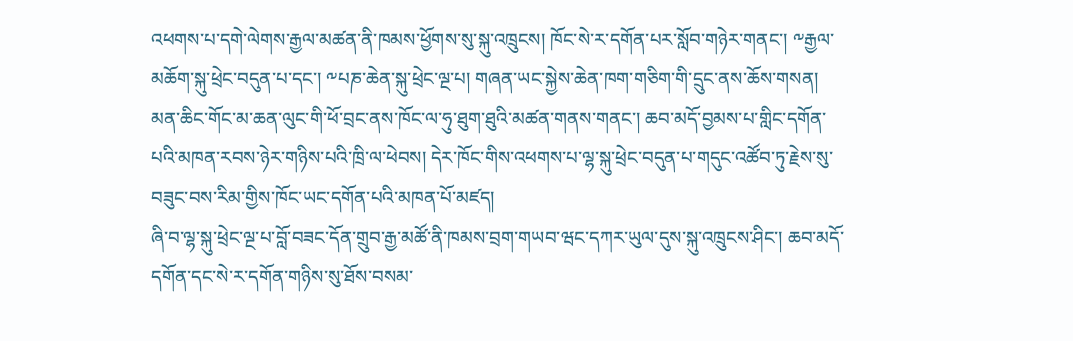འཕགས་པ་དགེ་ལེགས་རྒྱལ་མཚན་ནི་ཁམས་ཕྱོགས་སུ་སྐུ་འཁྲུངས། ཁོང་སེ་ར་དགོན་པར་སློབ་གཉེར་གནང་། ༸རྒྱལ་མཆོག་སྐུ་ཕྲེང་བདུན་པ་དང་། ༸པཎ་ཆེན་སྐུ་ཕྲེང་ལྔ་པ། གཞན་ཡང་སྐྱེས་ཆེན་ཁག་གཅིག་གི་དྲུང་ནས་ཆོས་གསན། མན་ཆིང་གོང་མ་ཆན་ལུང་གི་ཕོ་བྲང་ནས་ཁོང་ལ་ཧུ་ཐུག་ཐུའི་མཚན་གནས་གནང་། ཆབ་མདོ་བྱམས་པ་གླིང་དགོན་པའི་མཁན་རབས་ཉེར་གཉིས་པའི་ཁྲི་ལ་ཕེབས། དེར་ཁོང་གིས་འཕགས་པ་ལྷ་སྐུ་ཕྲེང་བདུན་པ་གདུང་འཚོབ་ཏུ་རྗེས་སུ་བཟུང་བས་རིམ་གྱིས་ཁོང་ཡང་དགོན་པའི་མཁན་པོ་མཛད།
ཞི་བ་ལྷ་སྐུ་ཕྲེང་ལྔ་པ་བློ་བཟང་དོན་གྲུབ་རྒྱ་མཚོ་ནི་ཁམས་བྲག་གཡབ་ཝང་དཀར་ཡུལ་དུས་སྐུ་འཁྲུངས་ཤིང་། ཆབ་མདོ་དགོན་དང་སེ་ར་དགོན་གཉིས་སུ་ཐོས་བསམ་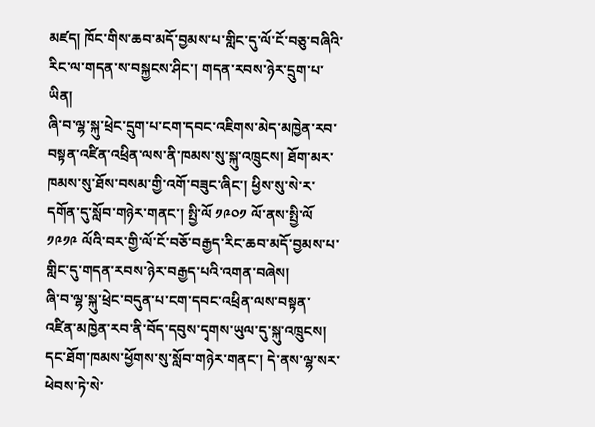མཛད། ཁོང་གིས་ཆབ་མདོ་བྱམས་པ་གླིང་དུ་ལོ་ངོ་བཅུ་བཞིའི་རིང་ལ་གདན་ས་བསྐྱངས་ཤིང་། གདན་རབས་ཉེར་དྲུག་པ་ཡིན།
ཞི་བ་ལྷ་སྐུ་ཕྲེང་དྲུག་པ་ངག་དབང་འཇིགས་མེད་མཁྱེན་རབ་བསྟན་འཛིན་འཕྲིན་ལས་ནི་ཁམས་སུ་སྐུ་འཁྲུངས། ཐོག་མར་ཁམས་སུ་ཐོས་བསམ་གྱི་འགོ་བཟུང་ཞིང་། ཕྱིས་སུ་སེ་ར་དགོན་དུ་སློབ་གཉེར་གནང་། སྤྱི་ལོ ༡༩༠༡ ལོ་ནས་སྤྱི་ལོ ༡༩༡༩ ལོའི་བར་གྱི་ལོ་ངོ་བཅོ་བརྒྱད་རིང་ཆབ་མདོ་བྱམས་པ་གླིང་དུ་གདན་རབས་ཉེར་བརྒྱད་པའི་འགན་བཞེས།
ཞི་བ་ལྷ་སྐུ་ཕྲེང་བདུན་པ་ངག་དབང་འཕྲིན་ལས་བསྟན་འཛིན་མཁྱེན་རབ་ནི་བོད་དབུས་དྭགས་ཡུལ་དུ་སྐུ་འཁྲུངས། དང་ཐོག་ཁམས་ཕྱོགས་སུ་སློབ་གཉེར་གནང་། དེ་ནས་ལྷ་སར་ཕེབས་ཏེ་སེ་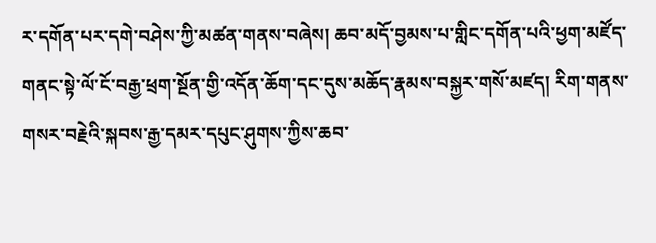ར་དགོན་པར་དགེ་བཤེས་ཀྱི་མཚན་གནས་བཞེས། ཆབ་མདོ་བྱམས་པ་གླིང་དགོན་པའི་ཕྱག་མཛོད་གནང་སྟེ་ལོ་ངོ་བརྒྱ་ཕྲག་སྔོན་གྱི་འདོན་ཆོག་དང་དུས་མཆོད་རྣམས་བསྐྱར་གསོ་མཛད། རིག་གནས་གསར་བརྗེའི་སྐབས་རྒྱ་དམར་དཔུང་ཤུགས་ཀྱིས་ཆབ་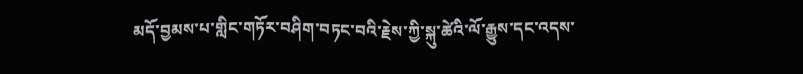མདོ་བྱམས་པ་གླིང་གཏོར་བཤིག་བཏང་བའི་རྗེས་ཀྱི་སྐུ་ཚེའི་ལོ་རྒྱུས་དང་འདས་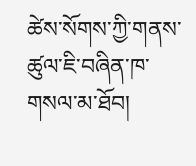ཚེས་སོགས་ཀྱི་གནས་ཚུལ་ཇི་བཞིན་ཁ་གསལ་མ་ཐོབ།